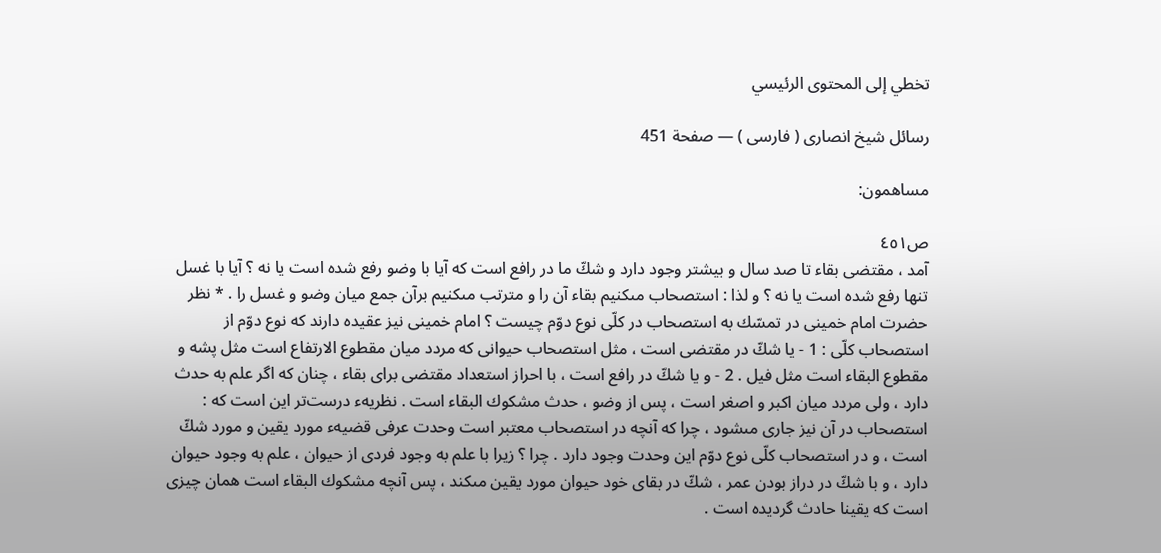تخطي إلى المحتوى الرئيسي

رسائل شيخ انصارى ( فارسى ) — صفحة 451

مساهمون:

ص٤٥١
آمد ، مقتضى بقاء تا صد سال و بيشتر وجود دارد و شكّ ما در رافع است كه آيا با وضو رفع شده است يا نه ؟ آيا با غسل تنها رفع شده است يا نه ؟ و لذا : استصحاب مىكنيم بقاء آن را و مترتب مىكنيم برآن جمع ميان وضو و غسل را . * نظر حضرت امام خمينى در تمسّك به استصحاب در كلّى نوع دوّم چيست ؟ امام خمينى نيز عقيده دارند كه نوع دوّم از استصحاب كلّى : 1 - يا شكّ در مقتضى است ، مثل استصحاب حيوانى كه مردد ميان مقطوع الارتفاع است مثل پشه و مقطوع البقاء است مثل فيل . 2 - و يا شكّ در رافع است ، با احراز استعداد مقتضى براى بقاء ، چنان كه اگر علم به حدث دارد ، ولى مردد ميان اكبر و اصغر است ، پس از وضو ، حدث مشكوك البقاء است . نظريهء درست‌تر اين است كه : استصحاب در آن نيز جارى مىشود ، چرا كه آنچه در استصحاب معتبر است وحدت عرفى قضيهء مورد يقين و مورد شكّ است ، و در استصحاب كلّى نوع دوّم اين وحدت وجود دارد . چرا ؟ زيرا با علم به وجود فردى از حيوان ، علم به وجود حيوان دارد ، و با شكّ در دراز بودن عمر ، شكّ در بقاى خود حيوان مورد يقين مىكند ، پس آنچه مشكوك البقاء است همان چيزى است كه يقينا حادث گرديده است .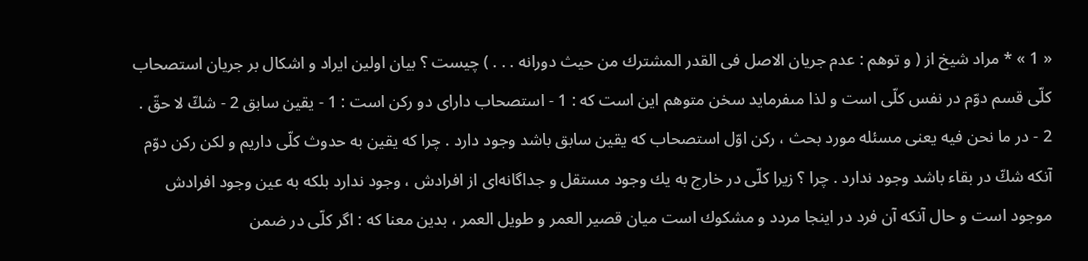« 1 » * مراد شيخ از ( و توهم : عدم جريان الاصل فى القدر المشترك من حيث دورانه . . . ) چيست ؟ بيان اولين ايراد و اشكال بر جريان استصحاب كلّى قسم دوّم در نفس كلّى است و لذا مىفرمايد سخن متوهم اين است كه : 1 - استصحاب داراى دو ركن است : 1 - يقين سابق 2 - شكّ لا حقّ . 2 - در ما نحن فيه يعنى مسئله مورد بحث ، ركن اوّل استصحاب كه يقين سابق باشد وجود دارد . چرا كه يقين به حدوث كلّى داريم و لكن ركن دوّم آنكه شكّ در بقاء باشد وجود ندارد . چرا ؟ زيرا كلّى در خارج به يك وجود مستقل و جداگانه‌اى از افرادش ، وجود ندارد بلكه به عين وجود افرادش موجود است و حال آنكه آن فرد در اينجا مردد و مشكوك است ميان قصير العمر و طويل العمر ، بدين معنا كه : اگر كلّى در ضمن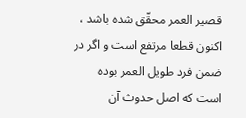قصير العمر محقّق شده باشد ، اكنون قطعا مرتفع است و اگر در ضمن فرد طويل العمر بوده است كه اصل حدوث آن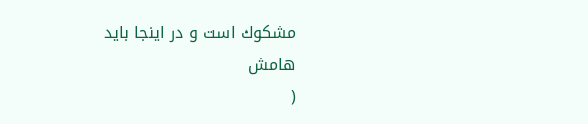مشكوك است و در اينجا بايد
هامش
(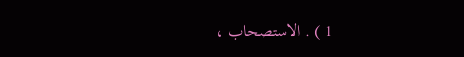1 ) . الاستصحاب ،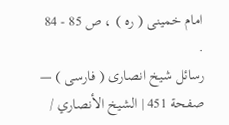امام خمينى ( ره ) ، ص 85 - 84 .
رسائل شيخ انصارى ( فارسى ) — صفحة 451 | الشيخ الأنصاري /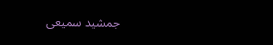جمشيد سميعى